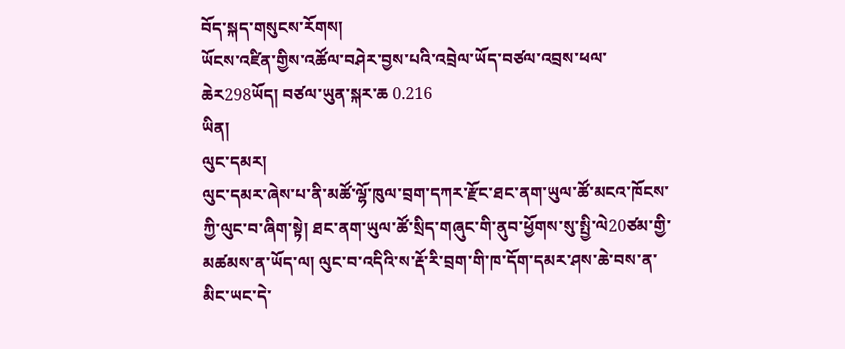བོད་སྐད་གསུངས་རོགས།
ཡོངས་འཛིན་གྱིས་འཚོལ་བཤེར་བྱས་པའི་འབྲེལ་ཡོད་བཙལ་འབྲས་ཕལ་ཆེར298ཡོད། བཙལ་ཡུན་སྐར་ཆ 0.216
ཡིན།
ལུང་དམར།
ལུང་དམར་ཞེས་པ་ནི་མཚོ་ལྷོ་ཁུལ་བྲག་དཀར་རྫོང་ཐང་ནག་ཡུལ་ཚོ་མངའ་ཁོངས་ཀྱི་ལུང་བ་ཞིག་སྟེ། ཐང་ནག་ཡུལ་ཚོ་སྲིད་གཞུང་གི་ནུབ་ཕྱོགས་སུ་སྤྱི་ལེ20ཙམ་གྱི་མཚམས་ན་ཡོད་ལ། ལུང་བ་འདིའི་ས་རྡོ་རི་བྲག་གི་ཁ་དོག་དམར་ཤས་ཆེ་བས་ན་མིང་ཡང་དེ་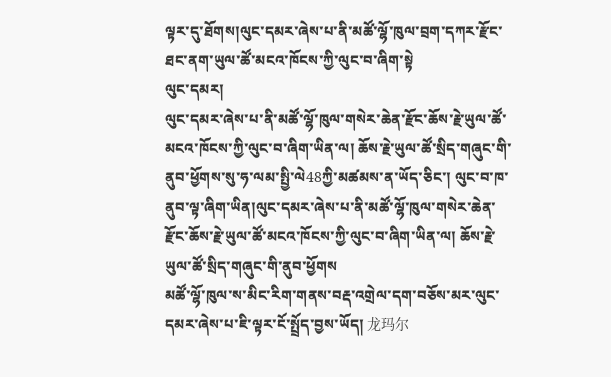ལྟར་དུ་ཐོགས།ལུང་དམར་ཞེས་པ་ནི་མཚོ་ལྷོ་ཁུལ་བྲག་དཀར་རྫོང་ཐང་ནག་ཡུལ་ཚོ་མངའ་ཁོངས་ཀྱི་ལུང་བ་ཞིག་སྟེ
ལུང་དམར།
ལུང་དམར་ཞེས་པ་ནི་མཚོ་ལྷོ་ཁུལ་གསེར་ཆེན་རྫོང་ཆོས་རྗེ་ཡུལ་ཚོ་མངའ་ཁོངས་ཀྱི་ལུང་བ་ཞིག་ཡིན་ལ། ཆོས་རྗེ་ཡུལ་ཚོ་སྲིད་གཞུང་གི་ནུབ་ཕྱོགས་སུ་ཧ་ལམ་སྤྱི་ལེ48ཀྱི་མཚམས་ན་ཡོད་ཅིང་། ལུང་བ་ཁ་ནུབ་ལྟ་ཞིག་ཡིན།ལུང་དམར་ཞེས་པ་ནི་མཚོ་ལྷོ་ཁུལ་གསེར་ཆེན་རྫོང་ཆོས་རྗེ་ཡུལ་ཚོ་མངའ་ཁོངས་ཀྱི་ལུང་བ་ཞིག་ཡིན་ལ། ཆོས་རྗེ་ཡུལ་ཚོ་སྲིད་གཞུང་གི་ནུབ་ཕྱོགས
མཚོ་ལྷོ་ཁུལ་ས་མིང་རིག་གནས་བརྡ་འགྲེལ་དག་བཅོས་མར་ལུང་དམར་ཞེས་པ་ཇི་ལྟར་ངོ་སྤྲོད་བྱས་ཡོད། 龙玛尔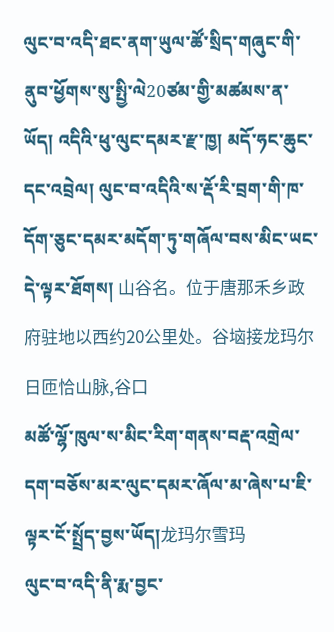ལུང་བ་འདི་ཐང་ནག་ཡུལ་ཚོ་སྲིད་གཞུང་གི་ནུབ་ཕྱོགས་སུ་སྤྱི་ལེ20ཙམ་གྱི་མཚམས་ན་ཡོད། འདིའི་ཕུ་ལུང་དམར་རྫ་ཁྱ། མདོ་ཧང་ཆུང་དང་འབྲེལ། ལུང་བ་འདིའི་ས་རྡོ་རི་བྲག་གི་ཁ་དོག་ཅུང་དམར་མདོག་ཏུ་གཞོལ་བས་མིང་ཡང་དེ་ལྟར་ཐོགས། 山谷名。位于唐那禾乡政府驻地以西约20公里处。谷垴接龙玛尔日匝恰山脉,谷口
མཚོ་ལྷོ་ཁུལ་ས་མིང་རིག་གནས་བརྡ་འགྲེལ་དག་བཅོས་མར་ལུང་དམར་ཞོལ་མ་ཞེས་པ་ཇི་ལྟར་ངོ་སྤྲོད་བྱས་ཡོད།龙玛尔雪玛
ལུང་བ་འདི་ནི་རྨ་བྱང་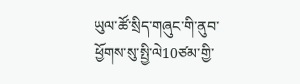ཡུལ་ཚོ་སྲིད་གཞུང་གི་ནུབ་ཕྱོགས་སུ་སྤྱི་ལེ10ཙམ་གྱི་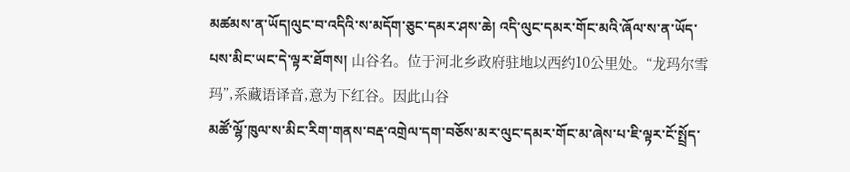མཚམས་ན་ཡོད།ལུང་བ་འདིའི་ས་མདོག་ཅུང་དམར་ཤས་ཆེ། འདི་ལུང་དམར་གོང་མའི་ཞོལ་ས་ན་ཡོད་པས་མིང་ཡང་དེ་ལྟར་ཐོགས། 山谷名。位于河北乡政府驻地以西约10公里处。“龙玛尔雪玛”,系藏语译音,意为下红谷。因此山谷
མཚོ་ལྷོ་ཁུལ་ས་མིང་རིག་གནས་བརྡ་འགྲེལ་དག་བཅོས་མར་ལུང་དམར་གོང་མ་ཞེས་པ་ཇི་ལྟར་ངོ་སྤྲོད་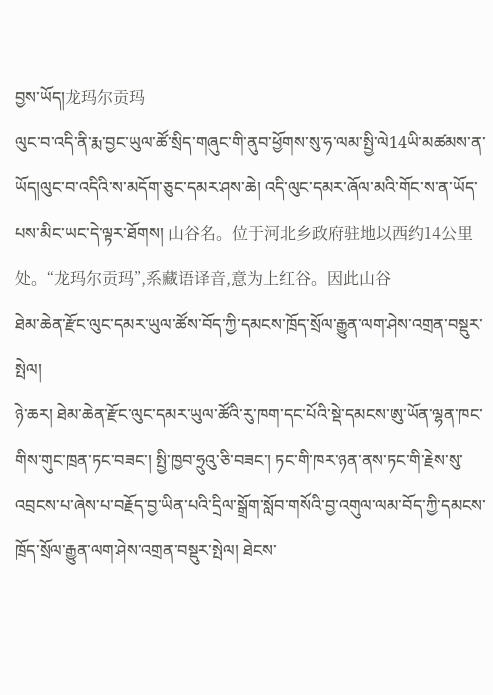བྱས་ཡོད།龙玛尔贡玛
ལུང་བ་འདི་ནི་རྨ་བྱང་ཡུལ་ཚོ་སྲིད་གཞུང་གི་ནུབ་ཕྱོགས་སུ་ཧ་ལམ་སྤྱི་ལེ14ཡི་མཚམས་ན་ཡོད།ལུང་བ་འདིའི་ས་མདོག་ཅུང་དམར་ཤས་ཆེ། འདི་ལུང་དམར་ཞོལ་མའི་གོང་ས་ན་ཡོད་པས་མིང་ཡང་དེ་ལྟར་ཐོགས། 山谷名。位于河北乡政府驻地以西约14公里处。“龙玛尔贡玛”,系藏语译音,意为上红谷。因此山谷
ཐེམ་ཆེན་རྫོང་ལུང་དམར་ཡུལ་ཚོས་བོད་ཀྱི་དམངས་ཁྲོད་སྲོལ་རྒྱུན་ལག་ཤེས་འགྲན་བསྡུར་སྤེལ།
ཉེ་ཆར། ཐེམ་ཆེན་རྫོང་ལུང་དམར་ཡུལ་ཚོའི་རུ་ཁག་དང་པོའི་སྡེ་དམངས་ཨུ་ཡོན་ལྷན་ཁང་གིས་གུང་ཁྲན་ཏང་བཟང་། སྤྱི་ཁྱབ་ཧྲུའུ་ཅི་བཟང་། ཏང་གི་ཁར་ཉན་ནས་ཏང་གི་རྗེས་སུ་འབྲངས་པ་ཞེས་པ་བརྗོད་བྱ་ཡིན་པའི་དྲིལ་སྒྲོག་སློབ་གསོའི་བྱ་འགུལ་ལམ་བོད་ཀྱི་དམངས་ཁྲོད་སྲོལ་རྒྱུན་ལག་ཤེས་འགྲན་བསྡུར་སྤེལ། ཐེངས་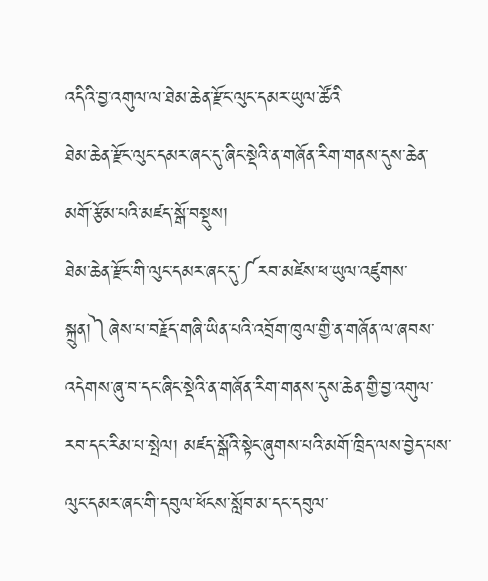འདིའི་བྱ་འགུལ་ལ་ཐེམ་ཆེན་རྫོང་ལུང་དམར་ཡུལ་ཚོའི
ཐེམ་ཆེན་རྫོང་ལུང་དམར་ཞང་དུ་ཞིང་སྡེའི་ན་གཞོན་རིག་གནས་དུས་ཆེན་མགོ་རྩོམ་པའི་མཛད་སྒོ་བསྡུས།
ཐེམ་ཆེན་རྫོང་གི་ལུང་དམར་ཞང་དུ་༼རབ་མཛེས་ཕ་ཡུལ་འཛུགས་སྐྲུན།༽ཞེས་པ་བརྗོད་གཞི་ཡིན་པའི་འབྲོག་ཁུལ་གྱི་ན་གཞོན་ལ་ཞབས་འདེགས་ཞུ་བ་དང་ཞིང་སྡེའི་ན་གཞོན་རིག་གནས་དུས་ཆེན་གྱི་བྱ་འགུལ་རབ་དང་རིམ་པ་སྤེལ། མཛད་སྒོའི་སྟེང་ཞུགས་པའི་མགོ་ཁྲིད་ལས་བྱེད་པས་ལུང་དམར་ཞང་གི་དབུལ་ཕོངས་སློབ་མ་དང་དབུལ་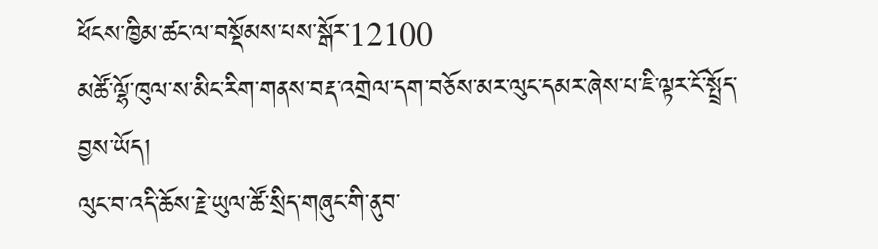ཕོངས་ཁྱིམ་ཚང་ལ་བསྡོམས་པས་སྒོར་12100
མཚོ་ལྷོ་ཁུལ་ས་མིང་རིག་གནས་བརྡ་འགྲེལ་དག་བཅོས་མར་ལུང་དམར་ཞེས་པ་ཇི་ལྟར་ངོ་སྤྲོད་བྱས་ཡོད།
ལུང་བ་འདི་ཆོས་རྗེ་ཡུལ་ཚོ་སྲིད་གཞུང་གི་ནུབ་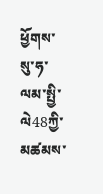ཕྱོགས་སུ་ཧ་ལམ་སྤྱི་ལེ48ཀྱི་མཚམས་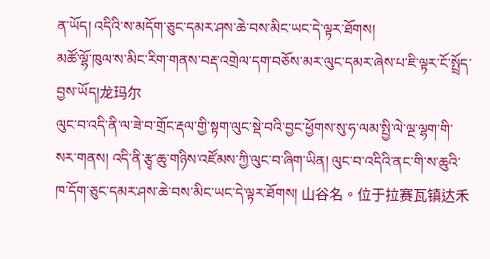ན་ཡོད། འདིའི་ས་མདོག་ཅུང་དམར་ཤས་ཆེ་བས་མིང་ཡང་དེ་ལྟར་ཐོགས།
མཚོ་ལྷོ་ཁུལ་ས་མིང་རིག་གནས་བརྡ་འགྲེལ་དག་བཅོས་མར་ལུང་དམར་ཞེས་པ་ཇི་ལྟར་ངོ་སྤྲོད་བྱས་ཡོད།龙玛尔
ལུང་བ་འདི་ནི་ལ་ཟེ་བ་གྲོང་རྡལ་གྱི་སྟག་ལུང་སྡེ་བའི་བྱང་ཕྱོགས་སུ་ཧ་ལམ་སྤྱི་ལེ་ལྔ་ལྷག་གི་སར་གནས། འདི་ནི་རྩྭ་ཆུ་གཉིས་འཛོམས་ཀྱི་ལུང་བ་ཞིག་ཡིན། ལུང་བ་འདིའི་ནང་གི་ས་ཆུའི་ཁ་དོག་ཅུང་དམར་ཤས་ཆེ་བས་མིང་ཡང་དེ་ལྟར་ཐོགས། 山谷名。位于拉赛瓦镇达禾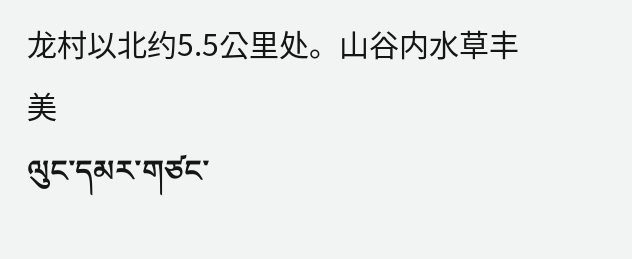龙村以北约5.5公里处。山谷内水草丰美
ལུང་དམར་གཙང་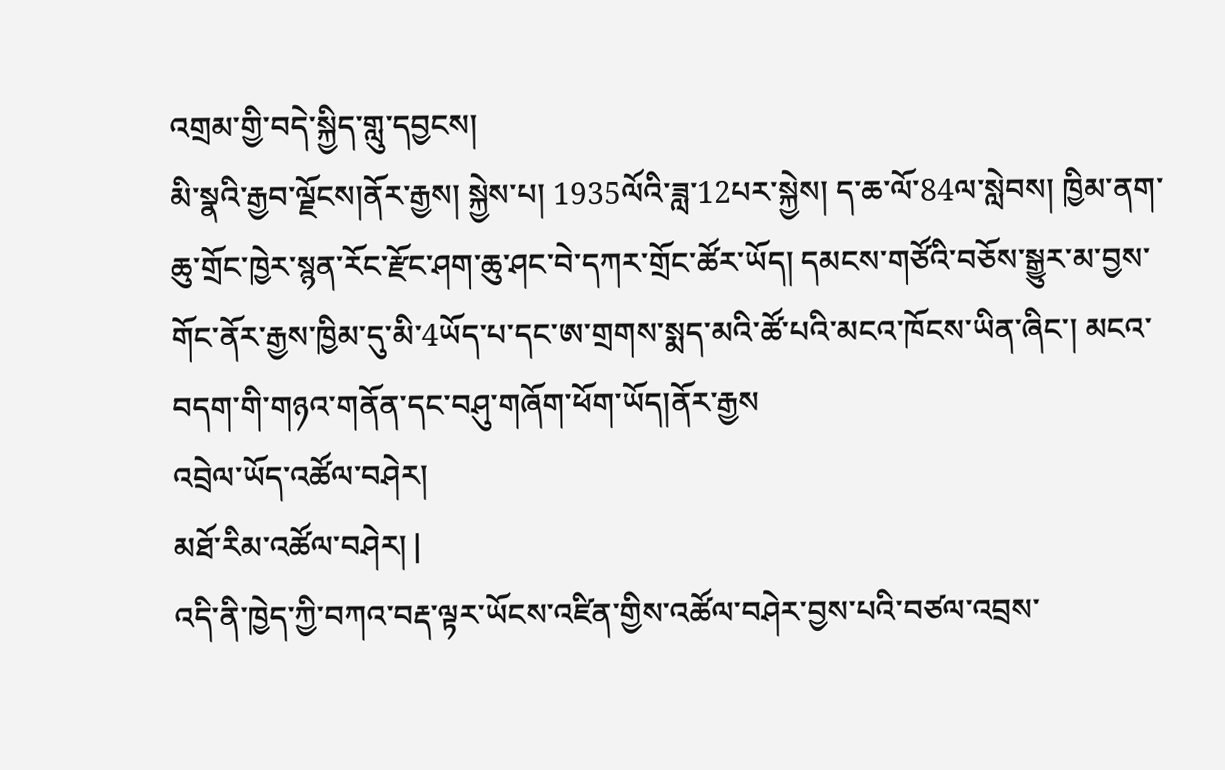འགྲམ་གྱི་བདེ་སྐྱིད་གླུ་དབྱངས།
མི་སྣའི་རྒྱབ་ལྗོངས།ནོར་རྒྱས། སྐྱེས་པ། 1935ལོའི་ཟླ་12པར་སྐྱེས། ད་ཆ་ལོ་84ལ་སླེབས། ཁྱིམ་ནག་ཆུ་གྲོང་ཁྱེར་སྙན་རོང་རྫོང་ཤག་ཆུ་ཤང་བེ་དཀར་གྲོང་ཚོར་ཡོད། དམངས་གཙོའི་བཅོས་སྒྱུར་མ་བྱས་གོང་ནོར་རྒྱས་ཁྱིམ་དུ་མི་4ཡོད་པ་དང་ཨ་གྲགས་སྨད་མའི་ཚོ་པའི་མངའ་ཁོངས་ཡིན་ཞིང་། མངའ་བདག་གི་གཉའ་གནོན་དང་བཤུ་གཞོག་ཕོག་ཡོད།ནོར་རྒྱས
འབྲེལ་ཡོད་འཚོལ་བཤེར།
མཐོ་རིམ་འཚོལ་བཤེར། |
འདི་ནི་ཁྱེད་ཀྱི་བཀའ་བརྡ་ལྟར་ཡོངས་འཛིན་གྱིས་འཚོལ་བཤེར་བྱས་པའི་བཙལ་འབྲས་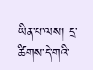ཡིན་པ་ལས། དྲ་ཚིགས་དེ་གའི་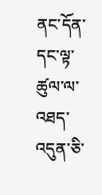ནང་དོན་དང་ལྟ་ཚུལ་ལ་འཐད་འདུན་ཅི་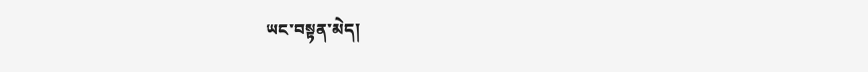ཡང་བསྟན་མེད།